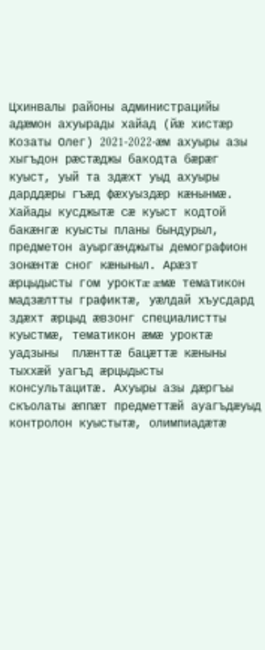Цхинвалы районы администрацийы адæмон ахуырады хайад (йæ хистæр Козаты Олег) 2021-2022-æм ахуыры азы хыгъдон рæстæджы бакодта бæрæг куыст, уый та здæхт уыд ахуыры дарддæры гъæд фæхуыздæр кæнынмæ. Хайады кусджытæ сæ куыст кодтой бакæнгæ куысты планы бындурыл, предметон ауыргæнджыты демографион зонæнтæ сног кæныныл. Арæзт æрцыдысты гом уроктæ æмæ тематикон мадзæлтты графиктæ, уæлдай хъусдард здæхт æрцыд æвзонг специалистты куыстмæ, тематикон æмæ уроктæ уадзыны  плæнттæ бацæттæ кæныны тыххæй уагъд æрцыдысты консультацитæ. Ахуыры азы дæргъы скъолаты æппæт предметтæй ауагъдæуыд контролон куыстытæ, олимпиадæтæ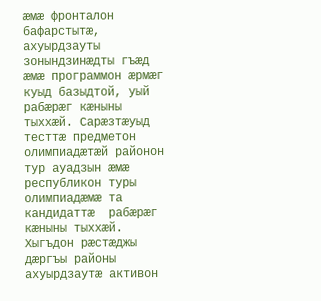æмæ фронталон бафарстытæ, ахуырдзауты зонындзинæдты гъæд æмæ программон æрмæг куыд базыдтой, уый рабæрæг кæныны тыххæй. Сарæзтæуыд тесттæ предметон олимпиадæтæй районон тур ауадзын æмæ  республикон туры олимпиадæмæ та кандидаттæ  рабæрæг кæныны тыххæй. Хыгъдон рæстæджы дæргъы районы ахуырдзаутæ активон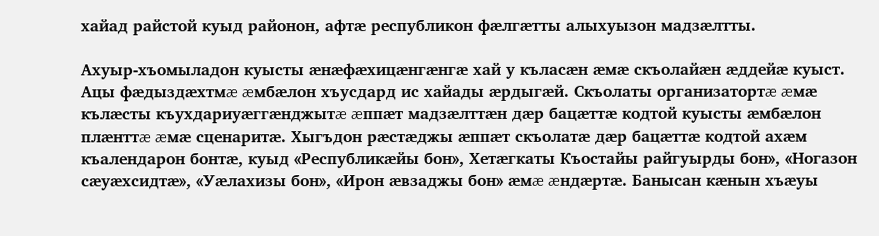хайад райстой куыд районон, афтæ республикон фæлгæтты алыхуызон мадзæлтты.

Ахуыр-хъомыладон куысты æнæфæхицæнгæнгæ хай у къласæн æмæ скъолайæн æддейæ куыст. Ацы фæдыздæхтмæ æмбæлон хъусдард ис хайады æрдыгæй. Скъолаты организатортæ æмæ кълæсты къухдариуæггæнджытæ æппæт мадзæлттæн дæр бацæттæ кодтой куысты æмбæлон плæнттæ æмæ сценаритæ. Хыгъдон рæстæджы æппæт скъолатæ дæр бацæттæ кодтой ахæм къалендарон бонтæ, куыд «Республикæйы бон», Хетæгкаты Къостайы райгуырды бон», «Ногазон сæуæхсидтæ», «Уæлахизы бон», «Ирон æвзаджы бон» æмæ æндæртæ. Банысан кæнын хъæуы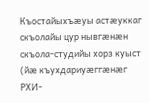Къостайыхъæуы астæуккаг скъолайы цур нывгæнæн скъола-студийы хорз куыст (йæ къухдариуæггæнæг РХИ-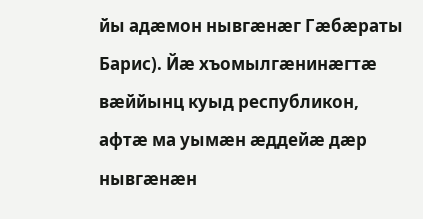йы адæмон нывгæнæг Гæбæраты Барис). Йæ хъомылгæнинæгтæ вæййынц куыд республикон, афтæ ма уымæн æддейæ дæр нывгæнæн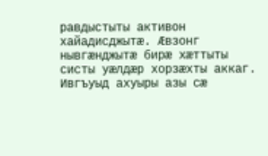равдыстыты активон хайадисджытæ. Æвзонг нывгæнджытæ бирæ хæттыты систы уæлдæр хорзæхты аккаг. Ивгъуыд ахуыры азы сæ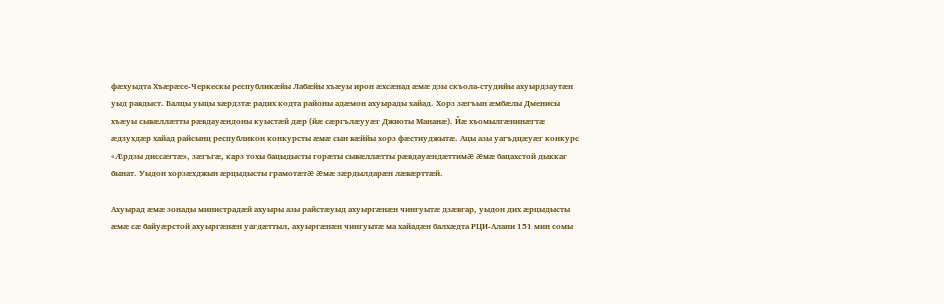фæхуыдта Хъæрæсе-Черкескы республикæйы Лабæйы хъæуы ирон æхсæнад æмæ дзы скъола-студийы ахуырдзаутæн уыд равдыст. Балцы уыцы хæрдзтæ радих кодта районы адæмон ахуырады хайад. Хорз зæгъын æмбæлы Дменисы хъæуы сывæллæтты рæвдауæндоны куыстæй дæр (йæ сæргълæууæг Джиоты Мананæ). Йæ хъомылгæнинæгтæ æдзухдæр хайад райсынц республикон конкурсты æмæ сын вæййы хорз фæстиуджытæ. Ацы азы уагъдцæуæг конкурс «Æрдзы диссæгтæ», зæгъгæ, карз тохы бацыдысты горæты сывæллæтты рæвдауæндæттимæ æмæ бацахстой дыккаг бынат. Уыдон хорзæхджын æрцыдысты грамотæтæ æмæ зæрдылдарæн лæвæрттæй.

Ахуырад æмæ зонады министрадæй ахуыры азы райстæуыд ахуыргæнæн чингуытæ дзæвгар, уыдон дих æрцыдысты æмæ сæ байуæрстой ахуыргæнæн уагдæттыл, ахуыргæнæн чингуытæ ма хайадæн балхæдта РЦИ-Алани 151 мин сомы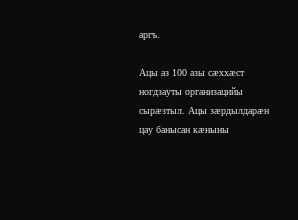аргъ.

Ацы аз 100 азы сæххæст ногдзауты организацийы сырæзтыл. Ацы зæрдылдарæн цау банысан кæныны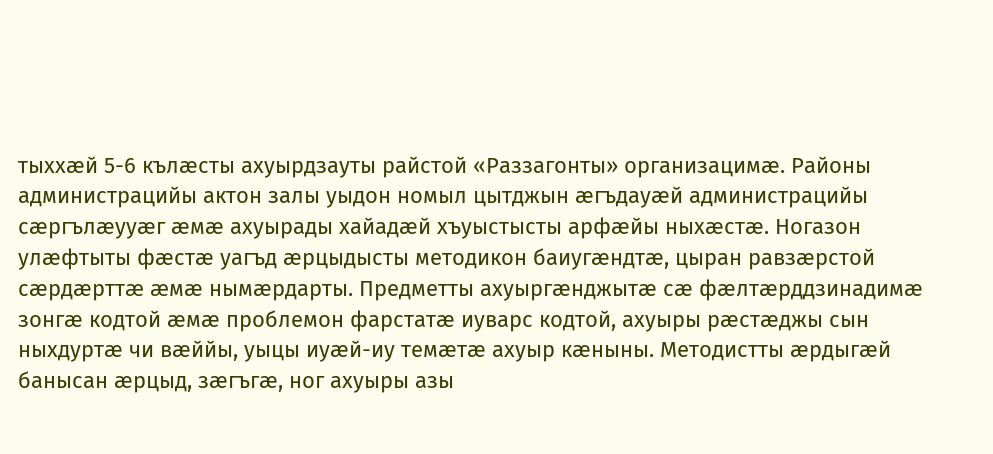тыххæй 5-6 кълæсты ахуырдзауты райстой «Раззагонты» организацимæ. Районы администрацийы актон залы уыдон номыл цытджын æгъдауæй администрацийы сæргълæууæг æмæ ахуырады хайадæй хъуыстысты арфæйы ныхæстæ. Ногазон улæфтыты фæстæ уагъд æрцыдысты методикон баиугæндтæ, цыран равзæрстой сæрдæрттæ æмæ нымæрдарты. Предметты ахуыргæнджытæ сæ фæлтæрддзинадимæ зонгæ кодтой æмæ проблемон фарстатæ иуварс кодтой, ахуыры рæстæджы сын ныхдуртæ чи вæййы, уыцы иуæй-иу темæтæ ахуыр кæныны. Методистты æрдыгæй банысан æрцыд, зæгъгæ, ног ахуыры азы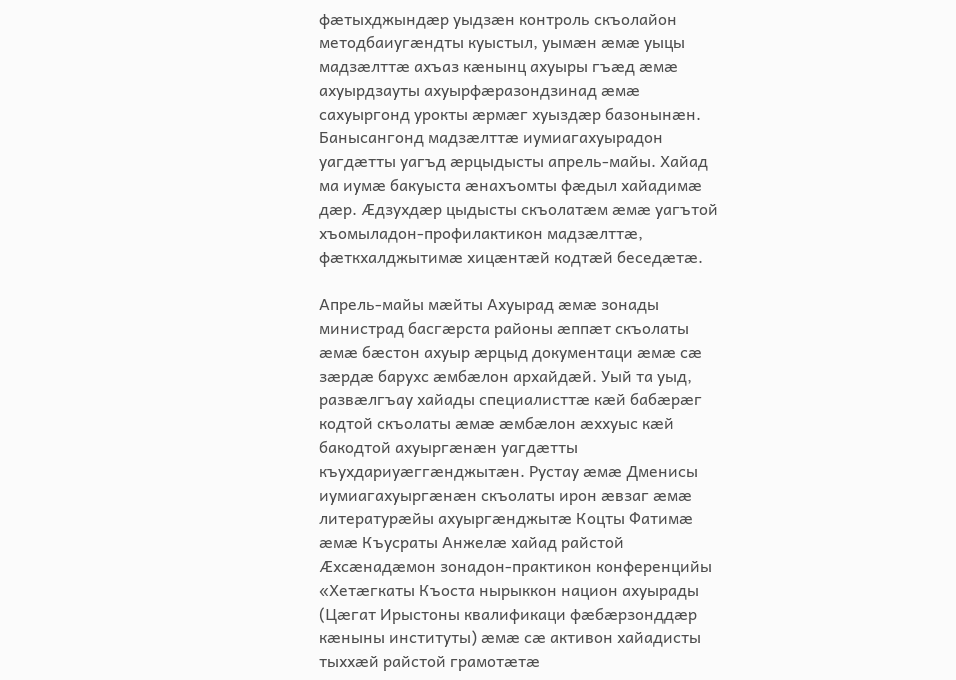фæтыхджындæр уыдзæн контроль скъолайон методбаиугæндты куыстыл, уымæн æмæ уыцы мадзæлттæ ахъаз кæнынц ахуыры гъæд æмæ ахуырдзауты ахуырфæразондзинад æмæ сахуыргонд урокты æрмæг хуыздæр базонынæн. Банысангонд мадзæлттæ иумиагахуырадон уагдæтты уагъд æрцыдысты апрель-майы. Хайад ма иумæ бакуыста æнахъомты фæдыл хайадимæ дæр. Æдзухдæр цыдысты скъолатæм æмæ уагътой хъомыладон-профилактикон мадзæлттæ, фæткхалджытимæ хицæнтæй кодтæй беседæтæ.

Апрель-майы мæйты Ахуырад æмæ зонады министрад басгæрста районы æппæт скъолаты æмæ бæстон ахуыр æрцыд документаци æмæ сæ зæрдæ барухс æмбæлон архайдæй. Уый та уыд, развæлгъау хайады специалисттæ кæй бабæрæг кодтой скъолаты æмæ æмбæлон æххуыс кæй бакодтой ахуыргæнæн уагдæтты къухдариуæггæнджытæн. Рустау æмæ Дменисы иумиагахуыргæнæн скъолаты ирон æвзаг æмæ литературæйы ахуыргæнджытæ Коцты Фатимæ æмæ Къусраты Анжелæ хайад райстой Æхсæнадæмон зонадон-практикон конференцийы «Хетæгкаты Къоста нырыккон национ ахуырады (Цæгат Ирыстоны квалификаци фæбæрзонддæр кæныны институты) æмæ сæ активон хайадисты тыххæй райстой грамотæтæ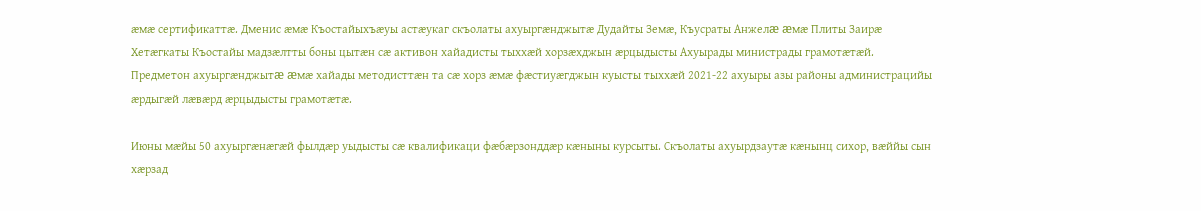æмæ сертификаттæ. Дменис æмæ Къостайыхъæуы астæукаг скъолаты ахуыргæнджытæ Дудайты Земæ, Къусраты Анжелæ æмæ Плиты Заирæ Хетæгкаты Къостайы мадзæлтты боны цытæн сæ активон хайадисты тыххæй хорзæхджын æрцыдысты Ахуырады министрады грамотæтæй. Предметон ахуыргæнджытæ æмæ хайады методисттæн та сæ хорз æмæ фæстиуæгджын куысты тыххæй 2021-22 ахуыры азы районы администрацийы æрдыгæй лæвæрд æрцыдысты грамотæтæ.

Июны мæйы 50 ахуыргæнæгæй фылдæр уыдысты сæ квалификаци фæбæрзонддæр кæныны курсыты. Скъолаты ахуырдзаутæ кæнынц сихор, вæййы сын хæрзад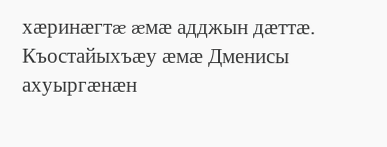хæринæгтæ æмæ адджын дæттæ. Къостайыхъæу æмæ Дменисы ахуыргæнæн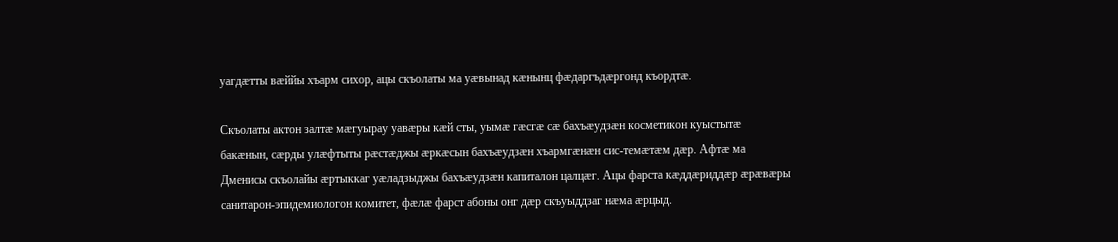уагдæтты вæййы хъарм сихор, ацы скъолаты ма уæвынад кæнынц фæдаргъдæргонд къордтæ.

Скъолаты актон залтæ мæгуырау уавæры кæй сты, уымæ гæсгæ сæ бахъæудзæн косметикон куыстытæ бакæнын, сæрды улæфтыты рæстæджы æркæсын бахъæудзæн хъармгæнæн сис-темæтæм дæр. Афтæ ма Дменисы скъолайы æртыккаг уæладзыджы бахъæудзæн капиталон цалцæг. Ацы фарста кæддæриддæр æрæвæры санитарон-эпидемиологон комитет, фæлæ фарст абоны онг дæр скъуыддзаг нæма æрцыд.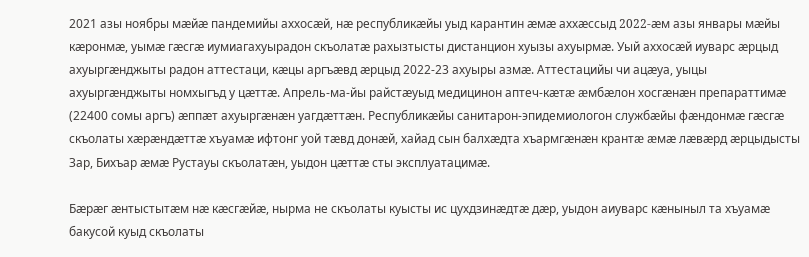2021 азы ноябры мæйæ пандемийы аххосæй, нæ республикæйы уыд карантин æмæ аххæссыд 2022-æм азы январы мæйы кæронмæ, уымæ гæсгæ иумиагахуырадон скъолатæ рахызтысты дистанцион хуызы ахуырмæ. Уый аххосæй иуварс æрцыд ахуыргæнджыты радон аттестаци, кæцы аргъæвд æрцыд 2022-23 ахуыры азмæ. Аттестацийы чи ацæуа, уыцы ахуыргæнджыты номхыгъд у цæттæ. Апрель-ма-йы райстæуыд медицинон аптеч-кæтæ æмбæлон хосгæнæн препараттимæ (22400 сомы аргъ) æппæт ахуыргæнæн уагдæттæн. Республикæйы санитарон-эпидемиологон службæйы фæндонмæ гæсгæ скъолаты хæрæндæттæ хъуамæ ифтонг уой тæвд донæй, хайад сын балхæдта хъармгæнæн крантæ æмæ лæвæрд æрцыдысты Зар, Бихъар æмæ Рустауы скъолатæн, уыдон цæттæ сты эксплуатацимæ.

Бæрæг æнтыстытæм нæ кæсгæйæ, нырма не скъолаты куысты ис цухдзинæдтæ дæр, уыдон аиуварс кæныныл та хъуамæ бакусой куыд скъолаты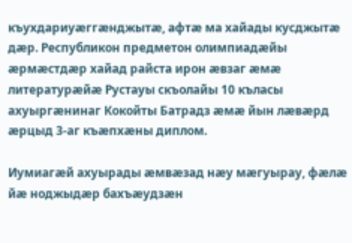къухдариуæггæнджытæ, афтæ ма хайады кусджытæ дæр. Республикон предметон олимпиадæйы æрмæстдæр хайад райста ирон æвзаг æмæ литературæйæ Рустауы скъолайы 10 къласы ахуыргæнинаг Кокойты Батрадз æмæ йын лæвæрд æрцыд 3-аг къæпхæны диплом.

Иумиагæй ахуырады æмвæзад нæу мæгуырау, фæлæ йæ ноджыдæр бахъæудзæн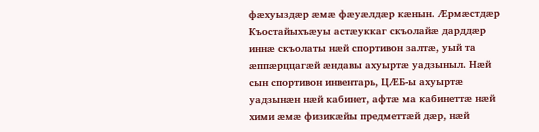фæхуыздæр æмæ фæуæлдæр кæнын. Æрмæстдæр Къостайыхъæуы астæуккаг скъолайæ дарддæр иннæ скъолаты нæй спортивон залтæ, уый та æппæрццагæй æндавы ахуыртæ уадзыныл. Нæй сын спортивон инвентарь, ЦÆБ-ы ахуыртæ уадзынæн нæй кабинет, афтæ ма кабинеттæ нæй хими æмæ физикæйы предметтæй дæр, нæй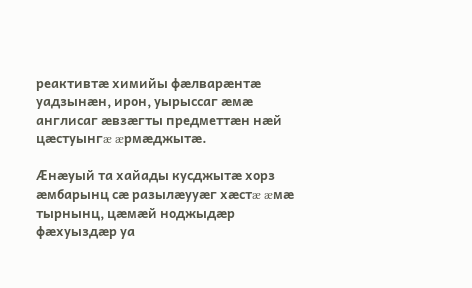реактивтæ химийы фæлварæнтæ уадзынæн, ирон, уырыссаг æмæ англисаг æвзæгты предметтæн нæй цæстуынгæ æрмæджытæ.

Æнæуый та хайады кусджытæ хорз æмбарынц сæ разылæууæг хæстæ æмæ тырнынц, цæмæй ноджыдæр фæхуыздæр уа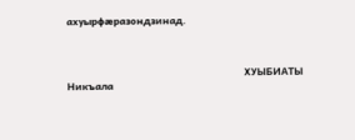ахуырфæразондзинад.



                                                           ХУЫБИАТЫ Никъала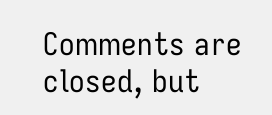Comments are closed, but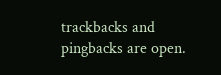trackbacks and pingbacks are open.